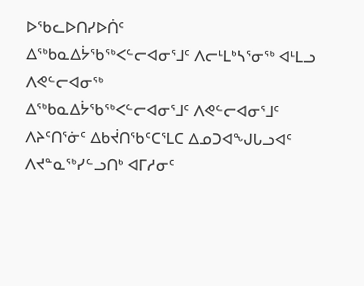ᐅᖃᓚᐅᑎᓯᐅᑏᑦ
ᐃᖅᑲᓇᐃᔮᖃᖅᐸᓪᓕᐊᓂᕐᒧᑦ ᐱᓕᒻᒪᒃᓴᕐᓂᖅ ᐊᒻᒪᓗ ᐱᕙᓪᓕᐊᓂᖅ
ᐃᖅᑲᓇᐃᔮᖃᖅᐸᓪᓕᐊᓂᕐᒧᑦ ᐱᕙᓪᓕᐊᓂᕐᒧᑦ ᐱᔨᑦᑎᕐᓃᑦ ᐃᑲᔫᑎᖃᑦᑕᕐᒪᑕ ᐃᓄᑐᐊᖑᒐᓗᐊᑦ ᐱᔪᓐᓇᖅᓯᓪᓗᑎᒃ ᐊᒥᓱᓂᑦ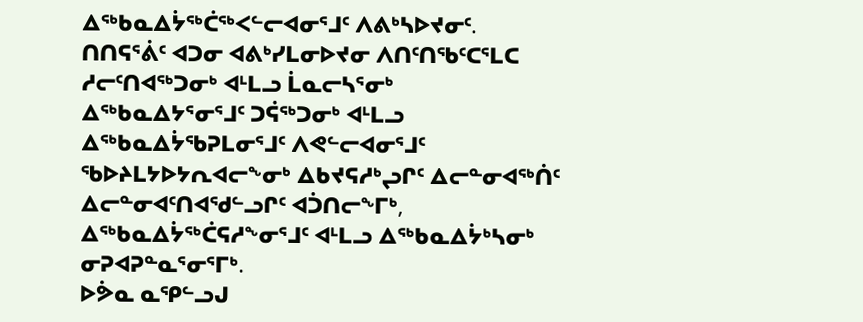ᐃᖅᑲᓇᐃᔮᖅᑖᖅᐸᓪᓕᐊᓂᕐᒧᑦ ᐱᕕᒃᓴᐅᔪᓂᑦ.
ᑎᑎᕋᕐᕖᑦ ᐊᑐᓂ ᐊᕕᒃᓯᒪᓂᐅᔪᓂ ᐱᑎᑦᑎᖃᑦᑕᕐᒪᑕ ᓱᓕᑦᑎᐊᖅᑐᓂᒃ ᐊᒻᒪᓗ ᒫᓇᓕᓴᕐᓂᒃ ᐃᖅᑲᓇᐃᔭᕐᓂᕐᒧᑦ ᑐᕌᖅᑐᓂᒃ ᐊᒻᒪᓗ ᐃᖅᑲᓇᐃᔮᖃᕈᒪᓂᕐᒧᑦ ᐱᕙᓪᓕᐊᓂᕐᒧᑦ ᖃᐅᔨᒪᔭᐅᔭᕆᐊᓕᖕᓂᒃ ᐃᑲᔪᕋᓱᒃᖢᒋᑦ ᐃᓕᓐᓂᐊᖅᑏᑦ ᐃᓕᓐᓂᐊᑦᑎᐊᖁᓪᓗᒋᑦ ᐊᑑᑎᓕᖕᒥᒃ, ᐃᖅᑲᓇᐃᔮᖅᑖᕋᓱᖕᓂᕐᒧᑦ ᐊᒻᒪᓗ ᐃᖅᑲᓇᐃᔮᒃᓴᓂᒃ ᓂᕈᐊᕈᓐᓇᕐᓂᕐᒥᒃ.
ᐅᕘᓇ ᓇᕿᓪᓗᒍ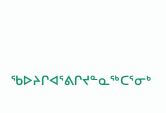ᖃᐅᔨᒋᐊᕐᕕᒋᔪᓐᓇᖅᑕᕐᓂᒃ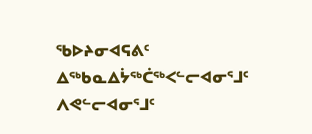ᖃᐅᔨᓂᐊᕋᕕᑦ ᐃᖅᑲᓇᐃᔮᖅᑖᖅᐸᓪᓕᐊᓂᕐᒧᑦ ᐱᕙᓪᓕᐊᓂᕐᒧᑦ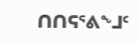ᑎᑎᕋᕐᕕᖕᒧᑦ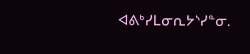ᐊᕕᒃᓯᒪᓂᕆᔭᔅᓯᓐᓂ.